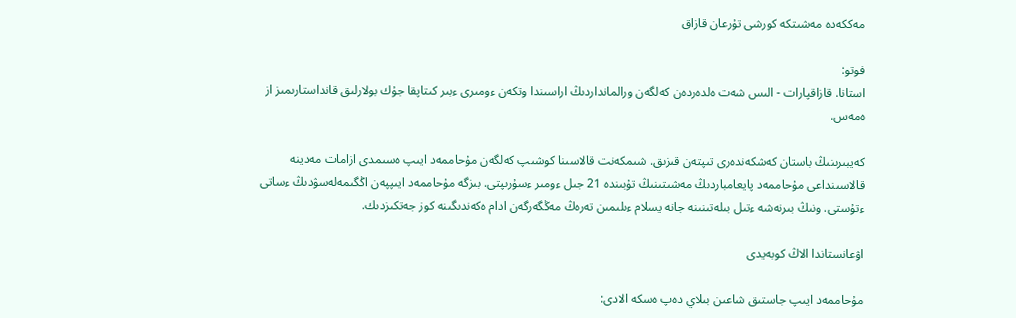مەككەدە مەشىتكە كورشى تۇرعان قازاق

فوتو:
استانا. قازاقپارات - الىس شەت ەلدەردەن كەلگەن ورالمانداردىڭ اراسىندا وتكەن ءومىرى ءبىر كىتاپقا جۇك بولارلىق قانداستارىمىز از ەمەس.

كەيبىرىنىڭ باستان كەشكەندەرى تىپتەن قىزىق. شىمكەنت قالاسىنا كوشىپ كەلگەن مۇحاممەد ايىپ ەسىمدى ازامات مەدينە قالاسىنداعى مۇحاممەد پايعامباردىڭ مەشىتىنىڭ تۇبىندە 21 جىل ءومىر ءسۇرىپتى. بىزگە مۇحاممەد ايىپپەن اڭگىمەلەسۋدىڭ ءساتى ءتۇستى. ونىڭ بىرنەشە ءتىل بىلەتىنىنە جانە يسلام ءىلىمىن تەرەڭ مەڭگەرگەن ادام ەكەندىگىنە كوز جەتكىزدىك.

اۋعانستاندا الاڭ كوبەيدى

مۇحاممەد ايىپ جاستىق شاعىن بىلاي دەپ ەسكە الادى: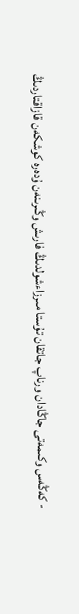- كەڭەس وكىمەتى جاڭادان ورناپ جاتقان تۇستا مىرزاءشولدىڭ فارىش وڭىرىنەن ۇدەرە كوشكەن قازاقتاردىڭ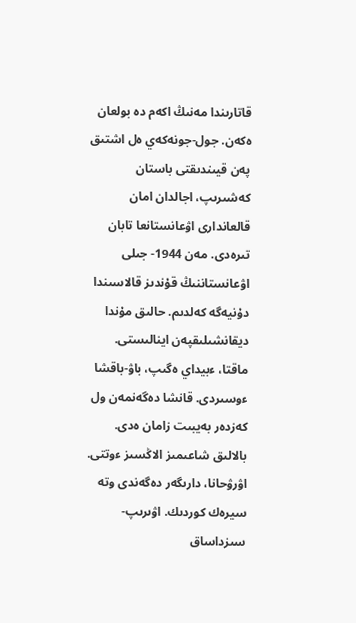قاتارىندا مەنىڭ اكەم دە بولعان ەكەن. جول-جونەكەي ەل اشتىق پەن قيىندىقتى باستان كەشىرىپ، اجالدان امان قالعاندارى اۋعانستانعا تابان تىرەدى. مەن 1944- جىلى اۋعانستاننىڭ قۇندىز قالاسىندا دۇنيەگە كەلدىم. حالىق مۇندا ديقانشىلىقپەن اينالىستى. ماقتا، ءبيداي ەگىپ، باۋ-باقشا ءوسىردى. قانشا دەگەنمەن ول كەزدەر بەيبىت زامان ەدى. بالالىق شاعىمىز الاڭسىز ءوتتى. اۋرۋحانا، دارىگەر دەگەندى وتە سيرەك كوردىك. اۋىرىپ-سىزداساق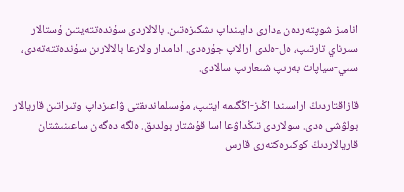انامىز شوپتەردەن ءدارى دايىنداپ ىشكىزەتىن. بالالاردى سۇندەتتەيتىن ۇستالار سىرناي تارتىپ، ەل-ەلدى ارالاپ جۇرەدى. ادامدار ولارعا بالالارىن سۇندەتتەتەدى، سىي-سياپات بەرىپ شىعارىپ سالادى.

قازاقتاردىڭ اراسىندا اڭىز-اڭگىمە ايتىپ، مۇسىلماندىقتى ۋاعىزداپ وتىراتىن قاريالار بولۋشى ەدى. سولاردى تىڭداۋعا اسا قۇشتار بولدىق. ەلگە دەگەن ساعىنىشتان قاريالاردىڭ كوكىرەكتەرى قارس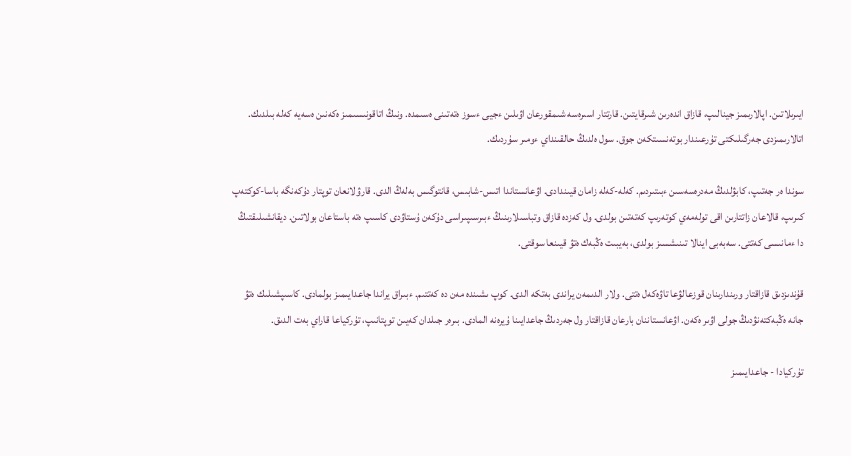ايىرىلاتىن. اپالارىمىز جينالىپ، قازاق اندەرىن شىرقايتىن. قارتتار اسىرەسە شىمقورعان اۋىلىن ءجيى ءسوز ەتەتىنى ەسىمدە. ونىڭ اتاقونىسىمىز ەكەنىن ەسەيە كەلە بىلدىك. اتالارىمىزدى جەرگىلىكتى تۇرعىندار بوتەنسىتكەن جوق. سول ەلدىڭ حالقىنداي ءومىر سۇردىك.

سوندا ەر جەتىپ، كابۋلدىڭ مەدرەسەسىن ءبىتىردىم. كەلە-كەلە زامان قيىندادى. اۋعانستاندا اتىس-شابىس، قانتوگىس بەلەڭ الدى. قارۋلانعان توپتار دۇكەنگە باسا-كوكتەپ كىرىپ، قالاعان زاتتارىن اقى تولەمەي كوتەرىپ كەتەتىن بولدى. ول كەزدە قازاق وتباسىلارىنىڭ ءبىرسىپىراسى دۇكەن ۇستاۋدى كاسىپ ەتە باستاعان بولاتىن. ديقانشىلىقتىڭ دا ءمانىسى كەتتى. سەبەبى اينالا تىنىشسىز بولدى، بەيبىت ەڭبەك ەتۋ قيىنعا سوقتى.

قۇندىزدىق قازاقتار ورىندارىنان قوزعالۋعا تاۋەكەل ەتتى. ولار الدىمەن يراندى بەتكە الدى. كوپ ىشىندە مەن دە كەتتىم. ءبىراق يراندا جاعدايىمىز بولمادى. كاسىپشىلىك ەتۋ جانە ەڭبەكتەنۋدىڭ جولى اۋىر ەكەن. اۋعانستاننان بارعان قازاقتار ول جەردىڭ جاعدايىنا ۇيرەنە المادى. بىرەر جىلدان كەيىن توپتانىپ، تۇركياعا قاراي بەت الدىق.

تۇركيادا - جاعدايىمىز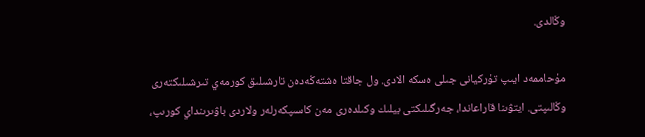وڭالدى.

مۇحاممەد ايىپ تۇركيانى جىلى ەسكە الادى. ول جاقتا ەشتەڭەدەن تارشىلىق كورمەي تىرشىلىكتەرى وڭالىپتى. ايتۋىنا قاراعاندا، جەرگىلىكتى بيلىك وكىلدەرى مەن كاسىپكەرلەر ولاردى باۋىرىنداي كورىپ،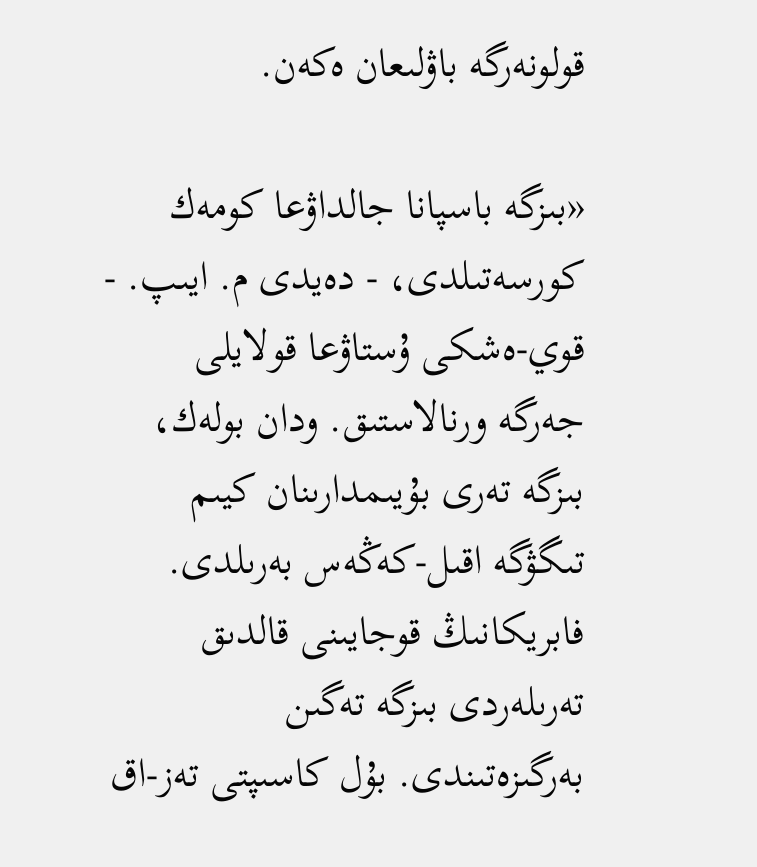قولونەرگە باۋلىعان ەكەن.

«بىزگە باسپانا جالداۋعا كومەك كورسەتىلدى، - دەيدى م. ايىپ. - قوي-ەشكى ۇستاۋعا قولايلى جەرگە ورنالاستىق. ودان بولەك، بىزگە تەرى بۇيىمدارىنان كيىم تىگۋگە اقىل-كەڭەس بەرىلدى. فابريكانىڭ قوجايىنى قالدىق تەرىلەردى بىزگە تەگىن بەرگىزەتىندى. بۇل كاسىپتى تەز-اق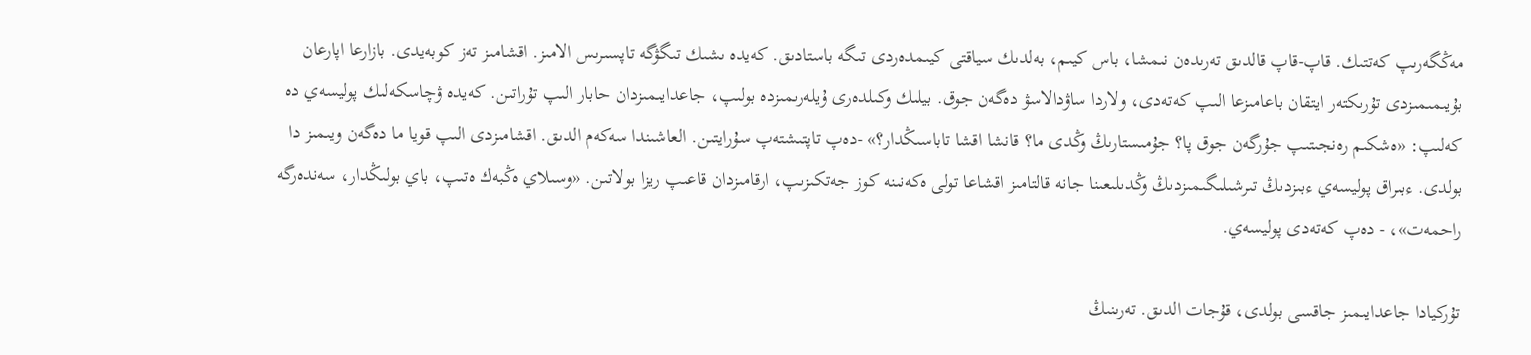مەڭگەرىپ كەتتىك. قاپ-قاپ قالدىق تەرىدەن نىمشا، باس كيىم، بەلدىك سياقتى كيىمدەردى تىگە باستادىق. كەيدە ىشىك تىگۋگە تاپسىرىس الامىز. اقشامىز تەز كوبەيدى. بازارعا اپارعان بۇيىمىمىزدى تۇرىكتەر ايتقان باعامىزعا الىپ كەتەدى، ولاردا ساۋدالاسۋ دەگەن جوق. بيلىك وكىلدەرى ۇيلەرىمىزدە بولىپ، جاعدايىمىزدان حابار الىپ تۇراتىن. كەيدە ۋچاسكەلىك پوليسەي دە كەلىپ: «ەشكىم رەنجىتىپ جۇرگەن جوق پا؟ جۇمىستارىڭ وڭدى ما؟ قانشا اقشا تاباسىڭدار؟» -دەپ تاپتىشتەپ سۇرايتىن. العاشىندا سەكەم الدىق. اقشامىزدى الىپ قويا ما دەگەن ويىمىز دا بولدى. ءبىراق پوليسەي ءبىزدىڭ تىرشىلىگىمىزدىڭ وڭدىلىعىنا جانە قالتامىز اقشاعا تولى ەكەنىنە كوز جەتكىزىپ، ارقامىزدان قاعىپ ريزا بولاتىن. «وسىلاي ەڭبەك ەتىپ، باي بولىڭدار، سەندەرگە راحمەت»، - دەپ كەتەدى پوليسەي.

تۇركيادا جاعدايىمىز جاقسى بولدى، قۇجات الدىق. تەرىنىڭ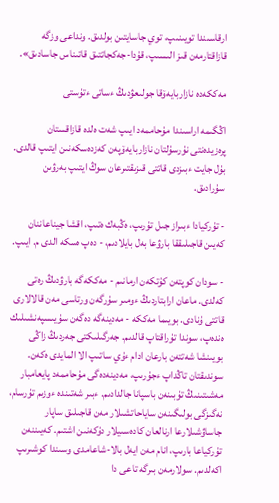ارقاسىندا تويىنىپ، توي جاسايتىن بولدىق. ونداعى وزگە قازاقتارمەن قىز الىسىپ، قۇدا-جەكجاتتىق قاتىناس جاسادىق».

مەككەدە نازاربايەۆقا جولىعۋدىڭ ءساتى ءتۇستى

اڭگىمە اراسىندا مۇحاممەد ايىپ شەت ەلدە قازاقستان پرەزيدەنتى نۇرسۇلتان نازاربايەۆپەن كەزدەسكەنىن ايتىپ قالدى. بۇل جايت ءبىزدى قاتتى قىزىقتىرعان سوڭ ايتىپ بەرۋىن سۇرادىق.

- تۇركيادا ءبىراز جىل تۇرىپ، ەڭبەك ەتىپ، اقشا جيناعاننان كەيىن قاجىلىققا بارۋعا بەل بايلادىم، - دەپ ەسكە الدى م. ايىپ.

- سودان كوپتەن كۇتكەن ارمانىم - مەككەگە بارۋدىڭ رەتى كەلدى. ماعان ارابتاردىڭ ءومىر سۇرگەن ورتاسى مەن قالالارى قاتتى ۇنادى. بويىما مەككە - مەدينەگە دەگەن سۇيىسپەنشىلىك ەندەپ، سوندا تۇراقتاپ قالدىم. جەرگىلىكتى جەردىڭ زاڭى بويىنشا شەتتەن بارعان ادام ءۇي ساتىپ الا المايدى ەكەن. سوندىقتان تاڭداپ ءجۇرىپ، مەدينەدەگى مۇحاممەد پايعامبار مەشىتىنىڭ تۇبىنەن باسپانا جالدادىم. ءبىر شەتىندە ءوزىم تۇرسام، نەگىزگى بولىگىنەن ساياحاتشىلار مەن قاجىلىق ساپار جاساۋشىلارعا ارنالعان كادەسىيلار دۇكەنىن اشتىم. كەيىننەن تۇركياعا بارىپ، انام مەن ايەل بالا-شاعامدى وسىندا كوشىرىپ اكەلدىم. سولارمەن بىرگە تاعى دا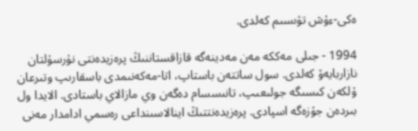ەكى-ءۇش تۋىسىم كەلدى.

1994 - جىلى مەككە مەن مەدينەگە قازاقستاننىڭ پرەزيدەنتى نۇرسۇلتان نازاربايەۆ كەلدى. سول ساتتەن باستاپ، اتا-مەكەنىمدى باسقارىپ وتىرعان ۇلكەن كىسىگە جولىعىپ، تانىسسام دەگەن وي مازالاي باستادى. الايدا ول بىردەن جۇزەگە اسپادى. پرەزيدەنتتىڭ اينالاسىنداعى رەسمي ادامدار مەنى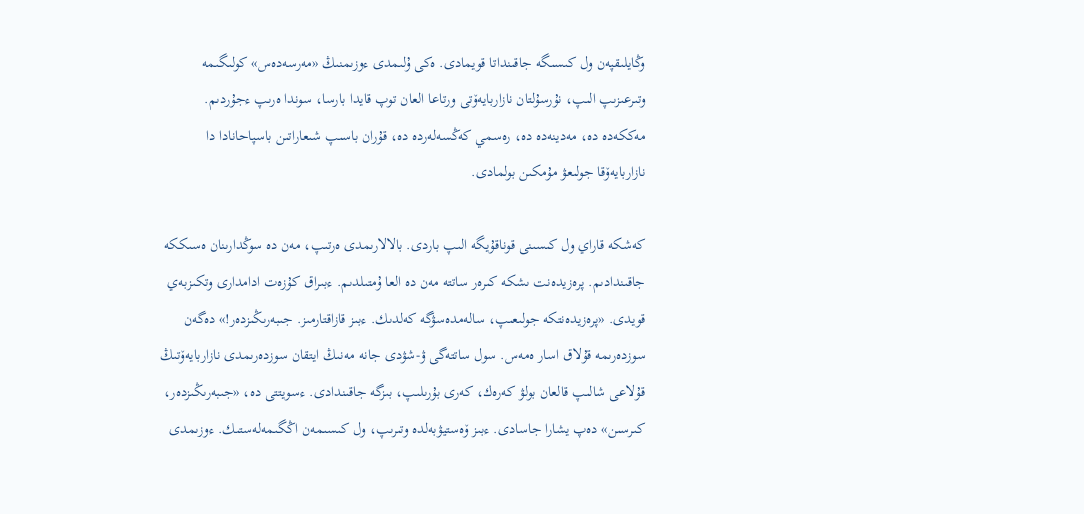وڭايلىقپەن ول كىسىگە جاقىنداتا قويمادى. ەكى ۇلىمدى ءوزىمنىڭ «مەرسەدەس» كولىگىمە وتىرعىزىپ الىپ، نۇرسۇلتان نازاربايەۆتى ورتاعا العان توپ قايدا بارسا، سوندا ەرىپ ءجۇردىم. مەككەدە دە، مەدينەدە دە، رەسمي كەڭسەلەردە دە، قۇران باسىپ شىعاراتىن باسپاحانادا دا نازاربايەۆقا جولىعۋ مۇمكىن بولمادى.

كەشكە قاراي ول كىسىنى قوناقۇيگە الىپ باردى. بالالارىمدى ەرتىپ، مەن دە سوڭدارىنان ەسىككە جاقىندادىم. پرەزيدەنت ىشكە كىرەر ساتتە مەن دە العا ۇمتىلدىم. ءبىراق كۇزەت ادامدارى وتكىزبەي قويدى. «پرەزيدەنتكە جولىعىپ، سالەمدەسۋگە كەلدىك. ءبىز قازاقتارمىز. جىبەرىڭىزدەر!» دەگەن سوزدەرىمە قۇلاق اسار ەمەس. سول ساتتەگى ۋ-شۋدى جانە مەنىڭ ايتقان سوزدەرىمدى نازاربايەۆتىڭ قۇلاعى شالىپ قالعان بولۋ كەرەك، كەرى بۇرىلىپ، بىزگە جاقىندادى. ءسويتتى دە، «جىبەرىڭىزدەر، كىرسىن» دەپ يشارا جاسادى. ءبىز ۆەستيۋبەلدە وتىرىپ، ول كىسىمەن اڭگىمەلەستىك. ءوزىمدى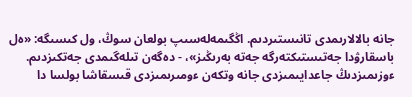جانە بالالارىمدى تانىستىردىم. اڭگىمەلەسىپ بولعان سوڭ، ول كىسىگە: «ەل باسقارۋدا جەتىستىكتەرگە جەتە بەرىڭىز»، - دەگەن تىلەگىمدى جەتكىزدىم. ءوزىمىزدىڭ جاعدايىمىزدى جانە وتكەن ءومىرىمىزدى قىسقاشا بولسا دا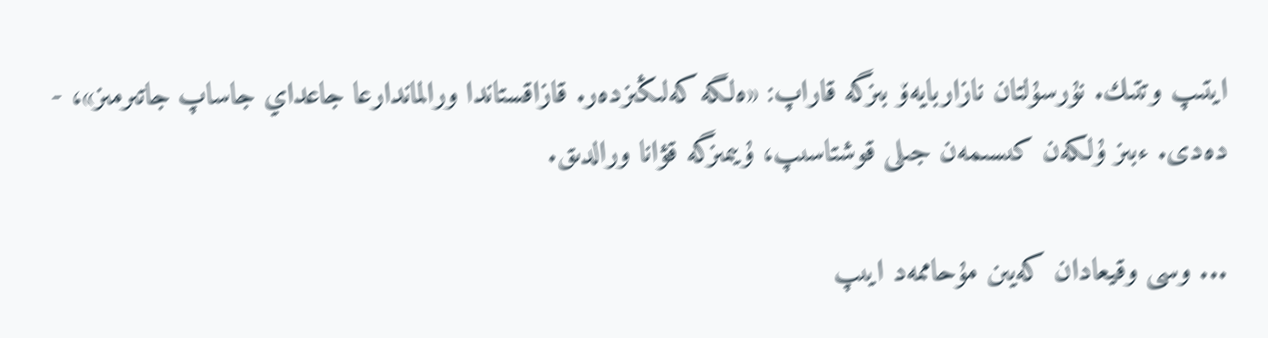ايتىپ وتتىك. نۇرسۇلتان نازاربايەۆ بىزگە قاراپ: «ەلگە كەلىڭىزدەر. قازاقستاندا ورالماندارعا جاعداي جاساپ جاتىرمىز»، - دەدى. ءبىز ۇلكەن كىسىمەن جىلى قوشتاسىپ، ۇيىمىزگە قۋانا ورالدىق.

... وسى وقيعادان كەيىن مۇحاممەد ايىپ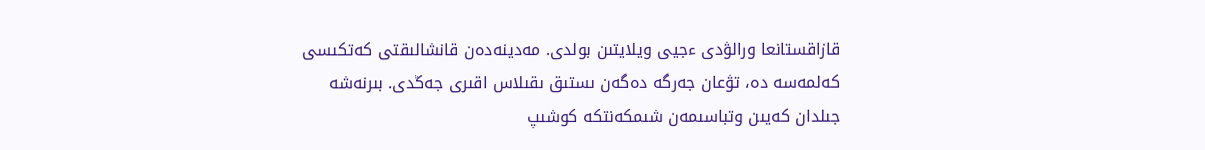قازاقستانعا ورالۋدى ءجيى ويلايتىن بولدى. مەدينەدەن قانشالىقتى كەتكىسى كەلمەسە دە، تۋعان جەرگە دەگەن ىستىق ىقىلاس اقىرى جەڭدى. بىرنەشە جىلدان كەيىن وتباسىمەن شىمكەنتكە كوشىپ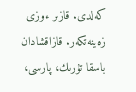كەلدى. قازىر ءوزى زەينەتكەر. قازاقشادان باسقا تۇرىك، پارسى،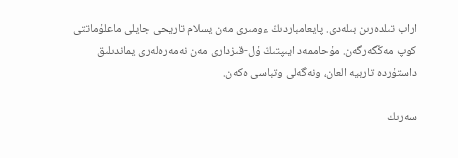اراب تىلدەرىن بىلەدى. پايعامباردىڭ ءومىرى مەن يسلام تاريحى جايلى ماعلۇماتتى كوپ مەڭگەرگەن. مۇحاممەد ايىپتىڭ ۇل-قىزدارى مەن نەمەرەلەرى يماندىلىق داستۇردە تاربيە العان، ونەگەلى وتباسى ەكەن.

سەرىك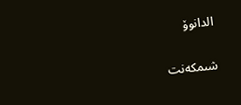الدانوۆ

شىمكەنت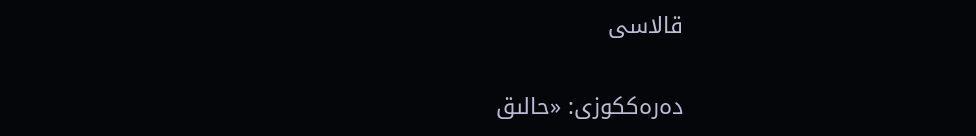قالاسى

دەرەككوزى: «حالىق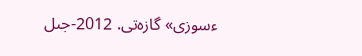ءسوزى» گازەتى. 2012-جىل